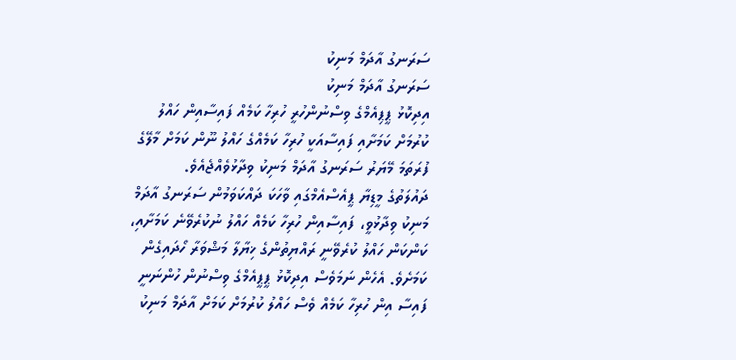ސަރަނގު އާދަމް މަނިކު
ސަރަނގު އާދަމް މަނިކު
އިދިކޮޅު ޕީޕިއެމްގެ ވިސްނުންހުރީ ހުރިހާ ކަމެއް ފައިސާއިން ހައްލު ކުރުމަށް ކަމަށާއި ފައިސާއަކީ ހުރިހާ ކަމެއްގެ ހައްލު ނޫން ކަމަށް މާލޭގެ ފުރަތަމަ މޭޔަރު ސަރަނގު އާދަމް މަނިކު ވިދާޅުވެއްޖެއެވެ.
ދައުލަތުގެ މީޑިޔާ ޕީއެސްއެމްގައި ވާހަކަ ދައްކަވަމުން ސަރަނގު އާދަމް މަނިކު ވިދާޅުވީ، ފައިސާއިން ހުރިހާ ކަމެއް ހައްލު ނުކުރެވޭނެ ކަމަށާއި، ކަންކަން ހައްލު ކުރެވޭނީ ރައްޔިތުންގެ ޚިޔާލާ މަޝްވަރާ ހޯދައިގެން ކަމަށެވެ. އެހެން ނަމަވެސް އިދިކޮޅު ޕީޕީއެމްގެ ވިސްނުން ހުންނަނީ ފައިސާ އިން ހުރިހާ ކަމެއް ވެސް ހައްލު ކުރުމަށް ކަމަށް އާދަމް މަނިކު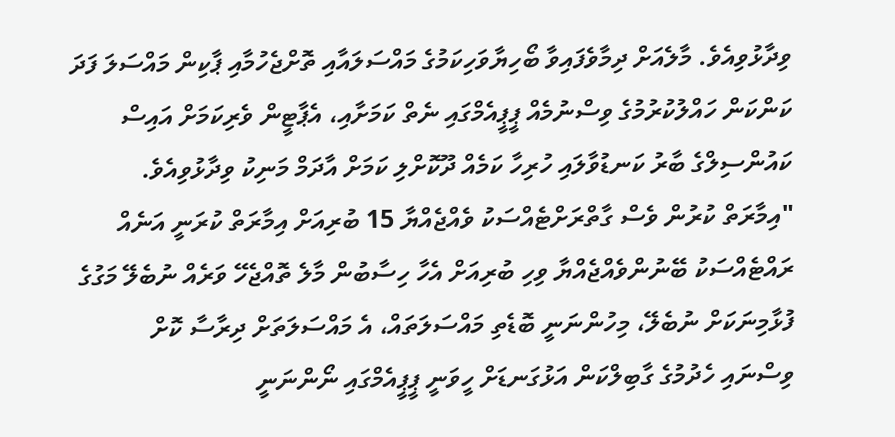ވިދާޅުވިއެވެ. މާލެއަށް ދިމާވެފައިވާ ބޯހިޔާވަހިކަމުގެ މައްސަލައާއި ތޮށްޖެހުމާއި ޕާކިން މައްސަލަ ފަދަ ކަންކަން ހައްލުކުރުމުގެ ވިސްނުމެއް ޕީޕީއެމްގައި ނެތް ކަމަށާއި، އެޕާޓީން ވެރިކަމަށް އައިސް ކައުންސިލްގެ ބާރު ކަނޑުވާލައި ހުރިހާ ކަމެއް ދޫކޮށްލި ކަމަށް އާދަމް މަނިކު ވިދާޅުވިއެވެ.
"އިމާރަތް ކުރުން ވެސް ގާތްރަށްޓެއްސަކު ވެއްޖެއްޔާ 15 ބުރިއަށް އިމާރަތް ކުރަނީ އަނެއް ރައްޓެއްސަކު ބޭނުންވެއްޖެއްޔާ ވިހި ބުރިއަށް އެހާ ހިސާބުން މާލެ ތޮއްޖެހޭ ވަރެއް ނުބެލޭ މަގުގެ ފުޅާމިނަކަށް ނުބެލޭ، މިހުންނަނީ ބޮޑެތި މައްސަލަތައް، އެ މައްސަލަތަށް ދިރާސާ ކޮށް ވިސްނައި ހެދުމުގެ ގާބިލްކަން އަޅުގަނޑަށް ހީވަނީ ޕީޕީއެމްގައި ނޯންނަނީ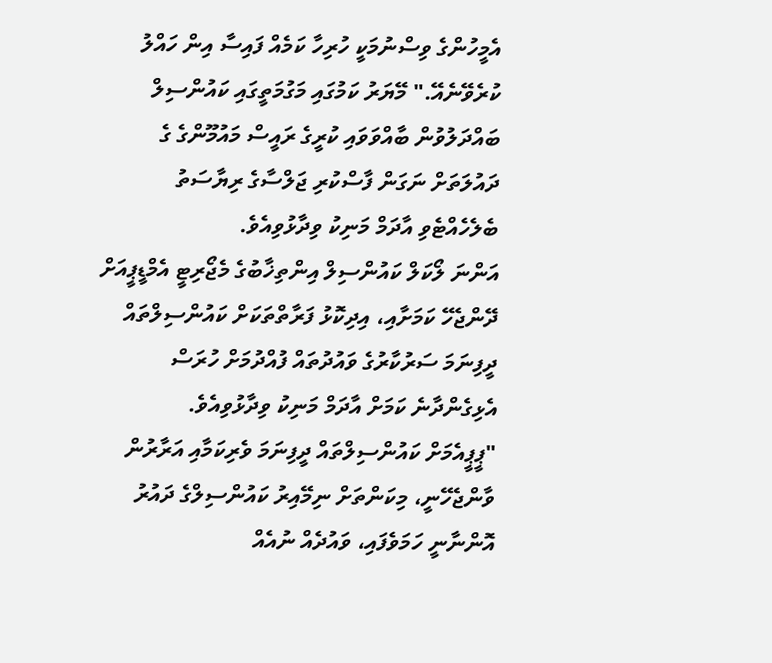އެމީހުންގެ ވިސްނުމަކީ ހުރިހާ ކަމެއް ފައިސާ އިން ހައްލު ކުރެވޭނެއޭ." މޭޔަރު ކަމުގައި މަގުމަތީގައި ކައުންސިލް ބައްދަލުވުން ބާއްވަވައި ކުރީގެ ރައީސް މައުމޫންގެ ގެ ދައުލަތަށް ނަގަން ފާސްކުރި ޖަލްސާގެ ރިޔާސަތު ބެލެހެއްޓެވި އާދަމް މަނިކު ވިދާޅުވިއެވެ.
އަންނަ ލޯކަލް ކައުންސިލް އިންތިޚާބުގެ މެޖޯރިޓީ އެމްޑީޕީއަށް ދޭންޖެހޭ ކަމަށާއި، އިދިކޮޅު ފަރާތްތަކަށް ކައުންސިލްތައް ދީފިނަމަ ސަރުކާރުގެ ވައުދުތައް ފުއްދުމަށް ހުރަސް އެޅިގެންދާނެ ކަމަށް އާދަމް މަނިކު ވިދާޅުވިއެވެ.
"ޕީޕީއެމަށް ކައުންސިލްތައް ދީފިނަމަ ވެރިކަމާއި އަރާރުން ވާންޖެހޭނީ، މިކަންތަށް ނިމޭއިރު ކައުންސިލްގެ ދައުރު އޮންނާނީ ހަމަވެފައި، ވައުދެއް ނުއެއް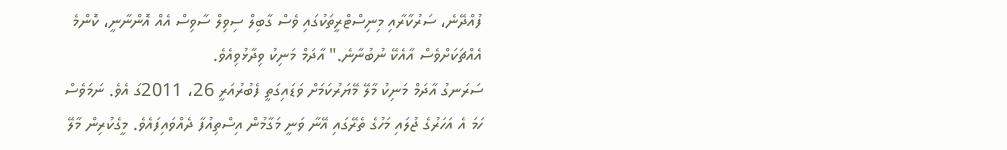ފުއްދޭނެ، ސަރުކާރާއި މިނިސްޓްރީތަކުގައި ވެސް ގާބިލް ސިވިލް ސާވިސް އެއް އޮންނާނީ، ކޮންމެ އެއްޗަކަށްވެސް އާއެކޭ ނުބުނާނެ." އާދަމް މަނިކު ވިދާޅުވިއެވެ.
ސަރަނގު އާދަމް މަނިކު މާލޭ މޭޔަރުކަމަށް ވަޑައިގަތީ ފެބުރުއަރީ 26، 2011ގަ އެވެ. ނަމަވެސް ހަމަ އެ އަހަރުގެ ޖުލައި މަހުގެ ތެރޭގައި އޭނާ ވަނީ މަގާމުން އިސްތިއުފާ ދެއްވައިފައެވެ. މީގެކުރިން މާލޭ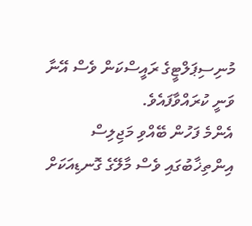މުނިސިޕަލްޓީގެ ރައީސްކަން ވެސް އޭނާ ވަނީ ކުރައްވާފައެވެ.
އެންމެ ފަހުން ބޭއްވި މަޖިލިސް އިންތިޚާބުގައި ވެސް މާލޭގެ ގޮނޑިއަކަށް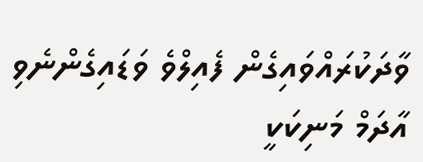ވާދަކުރައްވައިގެން ފެއިލްވެ ވަޑައިގެންނެވި އާދަމް މަނިކަކީ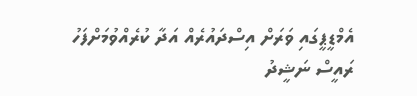އެމްޑީޕީގައި ވަރަށް އިސްދައުރެއް އަދާ ކުރެއްވުމަށްފަހު ރައީސް ނަޝީދު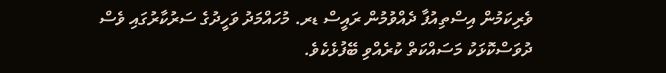ވެރިކަމުން އިސްތިއުފާ ދެއްވުމުން ރައީސް ޑރ. މުހައްމަދު ވަހީދުގެ ސަރުކާރުގައި ވެސް ދުވަސްކޮޅަކު މަސައްކަތް ކުރެއްވި ބޭފުޅެކެވެ.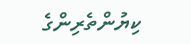ކިޔުންތެރިންގެ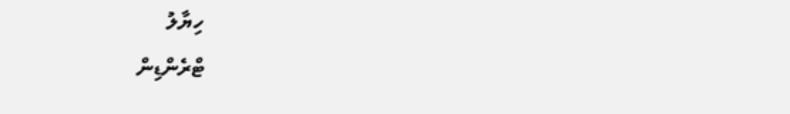ހިޔާލު
ޓްރެންޑިން